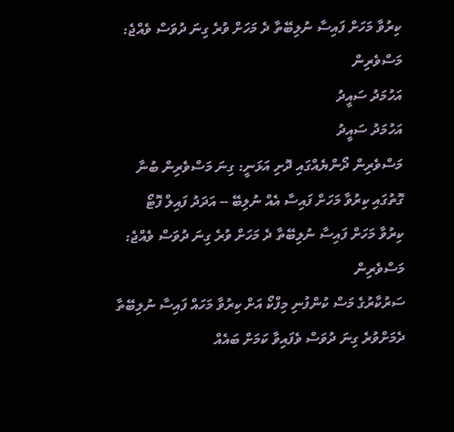ކިރުވާ މަހަށް ފައިސާ ނުލިބޭތާ ދެ މަހަށް ވުރެ ގިނަ ދުވަސް ވެއްޖެ: މަސްވެރިން
އަހުމަދު ސައީދު
އަހުމަދު ސައީދު
މަސްވެރިން ދޯންޔެއްގައި ދޮށި އަޅަނީ: ގިނަ މަސްވެރިން ބުނާ ގޮތުގައި ކިރުވާ މަހަށް ފައިސާ އެއް ނުލިބޭ -- އަދަދު ފައިލް ފޮޓޯ
ކިރުވާ މަހަށް ފައިސާ ނުލިބޭތާ ދެ މަހަށް ވުރެ ގިނަ ދުވަސް ވެއްޖެ: މަސްވެރިން
ސަރުކާރުގެ މަސް ކުންފުނި މިފްކޯ އަށް ކިރުވާ މަހައް ފައިސާ ނުލިބޭތާ ދެމަށްވުރެ ގިނަ ދުވަސް ވެފައިވާ ކަމަށް ބައެއް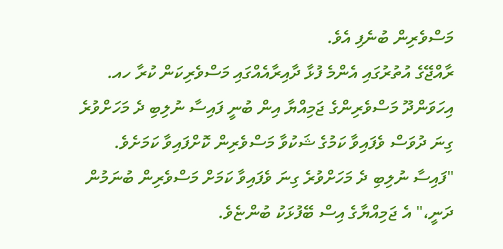މަސްވެރިން ބުނެފި އެވެ.
ރާއްޖޭގެ އުތުރުގައި އެންމެ ފުޅާ ދާއިރާއެއްގައި މަސްވެރިކަން ކުރާ ހއ. އިހަވަންދޫ މަސްވެރިންގެ ޖަމިއްޔާ އިން ބުނީ ފައިސާ ނުލިބި ދެ މަހަށްވުރެ ގިނަ ދުވަސް ވެފައިވާ ކަމުގެ ޝަކުވާ މަސްވެރިން ކޮށްފައިވާ ކަމަށެވެ.
"ފައިސާ ނުލިބި ދެ މަހަށްވުރެ ގިނަ ވެފައިވާ ކަމަށް މަސްވެރިން ބުނަމުން ދަނީ،" އެ ޖަމިއްޔާގެ އިސް ބޭފުޅަކު ބުންޏެވެ.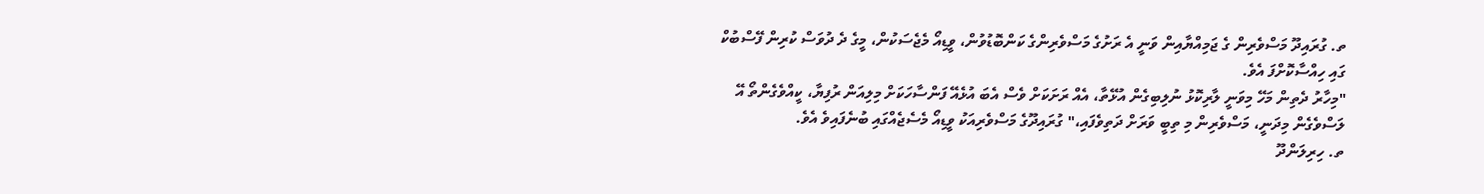ތ. ގުރައިދޫ މަސްވެރިން ގެ ޖަމިއްޔާއިން ވަނީ އެ ރަށުގެ މަސްވެރިންގެ ކަންބޮޑުވުން، ވީޑިއޯ މެޖެސަކުން، މީގެ ދެ ދުވަސް ކުރިން ފޭސްބުކް ގައި ހިއްސާކޮށްފަ އެވެ.
"މިހާރު ދެތިން މަހޭ މިވަނީ ލާރިކޮޅު ނުލިބިގެން އުޅޭތާ، އެއް ރަށަކަށް ވެސް އެބަ އުޅެއޭ ފަންސާހަކަށް މިލިއަން ރުފިޔާ، ކީއްވެގެންތޯ އޭ ލަސްވެގެން މިދަނީ، މަސްވެރިން މި ތިބީ ވަރަށް ދަތިވެފައި،" ގުރައިދޫގެ މަސްވެރިއަކު ވީޑިއޯ މެސެޖެއްގައި ބުނެފައިވެ އެވެ.
ތ. ހިރިލަންދޫ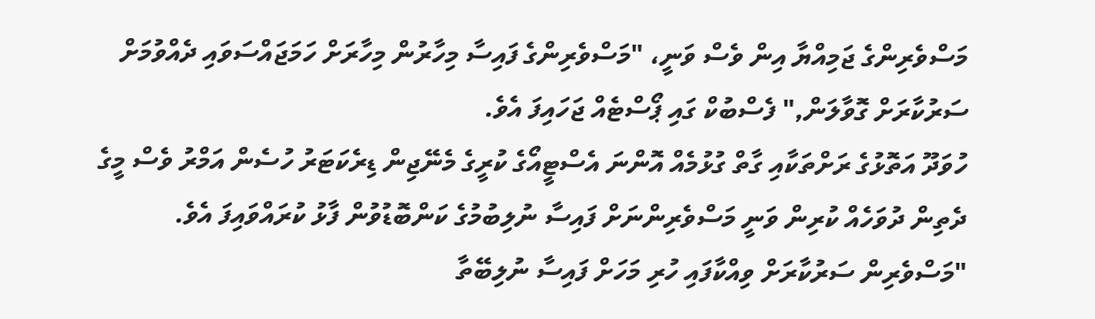މަސްވެރިންގެ ޖަމިއްޔާ އިން ވެސް ވަނީ، "މަސްވެރިންގެ ފައިސާ މިހާރުން މިހާރަށް ހަމަޖައްސަވައި ދެއްވުމަށް ސަރުކާރަށް ގޮވާލަން," ފެސްބުކް ގައި ޕޯސްޓެއް ޖަހައިފަ އެވެ.
ހުވަދޫ އަތޮޅުގެ ރަށްތަކާއި ގާތް ގުޅުމެއް އޮންނަ އެސްޓީއޯގެ ކުރީގެ މެނޭޖިން ޑިރެކަޓަރު ހުސެން އަމްރު ވެސް މީގެ ދެތިން ދުވަހެއް ކުރިން ވަނީ މަސްވެރިންނަށް ފައިސާ ނުލިބުމުގެ ކަންބޮޑުވުން ފާޅު ކުރައްވައިފަ އެވެ.
"މަސްވެރިން ސަރުކާރަށް ވިއްކާފައި ހުރި މަހަށް ފައިސާ ނުލިބޭތާ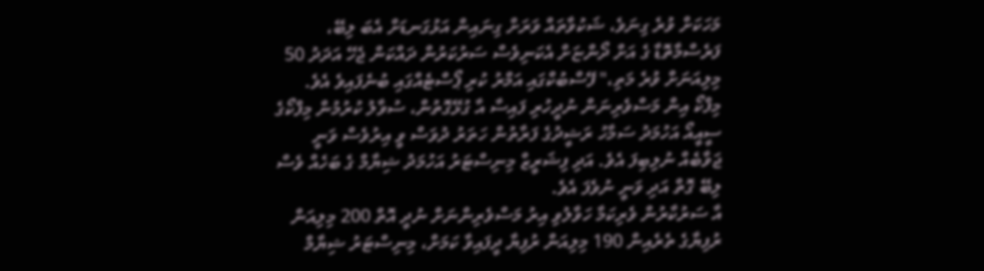މަހަކަށް ވުރެ ގިނަވެ، ޝަކުވާތައް ވަރަށް ގިނައިން އަޅުގަނޑަށް އެބަ ލިބޭ، ފަރެސްމާތޮޑާ ގެ އަށް ދޯންޏަށް އެކަނިވެސް ސަރުކަރުން ދައްކަން ޖެހޭ އަދަދު 50 މިލިއަނަށް ވުރެ މަތި،" ފޭސްބުކްގައި އަމްރު ކުރި ޕޯސްޓެއްގައި ބުނެފައިވެ އެވެ.
މިފްކޯ އިން މަސްވެރިނަން ނުދީހުރި ފައިސާ އާ ގުޅޭގޮތުން، ސުވާލު ކުރުމުން މިފްކޯގެ ސީއީއޯ އަހުމަދު ސަމާހު ރަޝީދުގެ ފަރާތުން ހަތަރު ދުވަސް ވީ އިރުވެސް ވަނީ ޖަވާބެއް ނުލިބިފަ އެވެ. އަދި ފިޝަރީޒް މިނިސްޓަރު އަހުމަދު ޝިޔާމް ގެ ބަހެއް ވެސް ލިބޭ ގޮތް އަދި ވަނީ ނުވެފަ އެވެ.
އާ ސަރުކާރުން ވެރިކަމާ ހަވާލުވި އިރު މަސްވެރިންނަށް ނުދީ އޮތް 200 މިލިއަން ރުފިޔާގެ ތެރެއިން 190 މިލިއަން ރުފިޔާ ދީފައިވާ ކަމަށް، މިނިސްޓަރު ޝިޔާމް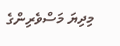މިދިޔަ މަސްވެރިންގެ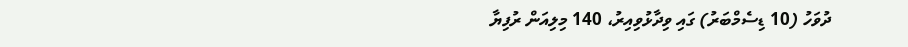ދުވަހު (10 ޑިސެމްބަރު) ގައި ވިދާޅުވިއިރު، 140 މިލިއަން ރުފިޔާ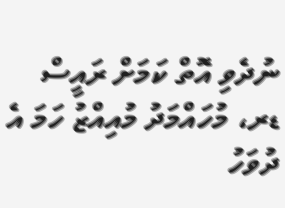ނުދެވި އޮތް ކަމަށް ރައީސް ޑރ، މުހައްމަދު މުއިއްޒު ހަމަ އެ ދުވަހު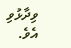ވިދާޅުވި އެވެ.